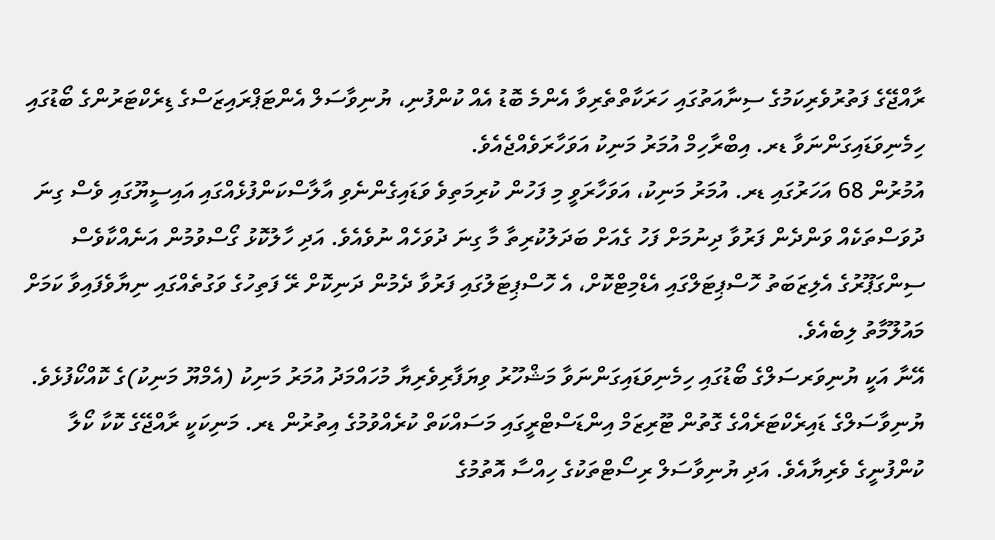ރާއްޖޭގެ ފަތުރުވެރިކަމުގެ ސިނާއަތުގައި ހަރަކާތްތެރިވާ އެންމެ ބޮޑު އެއް ކުންފުނި، ޔުނިވާސަލް އެންޓަޕްރައިޒަސްގެ ޑިރެކްޓަރުންގެ ބޯޑުގައި ހިމެނިވަޑައިގަންނަވާ ޑރ. އިބްރާހިމް އުމަރު މަނިކު އަވަހާރަވެއްޖެއެވެ.
އުމުރުން 68 އަހަރުގައި ޑރ. އުމަރު މަނިކު، އަވަހާރަވީ މި ފަހުން ކުރިމަތިވެ ވަޑައިގެންނެވި އާލާސްކަންފުޅެއްގައި އައިސީޔޫގައި ވެސް ގިނަ ދުވަސްތަކެއް ވަންދެން ފަރުވާ ދިނުމަށް ފަހު ގެއަށް ބަދަލުކުރިތާ މާ ގިނަ ދުވަހެއް ނުވެއެވެ. އަދި ހާލުކޮޅު ގޯސްވުމުން އަނެއްކާވެސް ސިންގަޕޫރުގެ އެލިޒަބަތު ހޮސްޕިޓަލްގައި އެޑްމިޓްކޮށް، އެ ހޮސްޕިޓަލުގައި ފަރުވާ ދެމުން ދަނިކޮށް ރޭ ފަތިހުގެ ވަގުތެއްގައި ނިޔާވެފައިވާ ކަމަށް މައުލޫމާތު ލިބެއެވެ.
އޭނާ އަކީ ޔުނިވަރސަލްގެ ބޯޑުގައި ހިމެނިވަޑައިގަންނަވާ މަޝްހޫރު ވިޔަފާރިވެރިޔާ މުހައްމަދު އުމަރު މަނިކު (އެމްޔޫ މަނިކު)ގެ ކޮއްކޯފުޅެވެ. ޔުނިވާސަލްގެ ޑައިރެކްޓަރެއްގެ ގޮތުން ޓޫރިޒަމް އިންޑަސްޓްރީގައި މަސައްކަތް ކުރެއްވުމުގެ އިތުރުން ޑރ. މަނިކަކީ ރާއްޖޭގެ ކޮކާ ކޯލާ ކުންފުނީގެ ވެރިޔާއެވެ. އަދި ޔުނިވާސަލް ރިސޯޓްތަކުގެ ހިއްސާ އޮތުމުގެ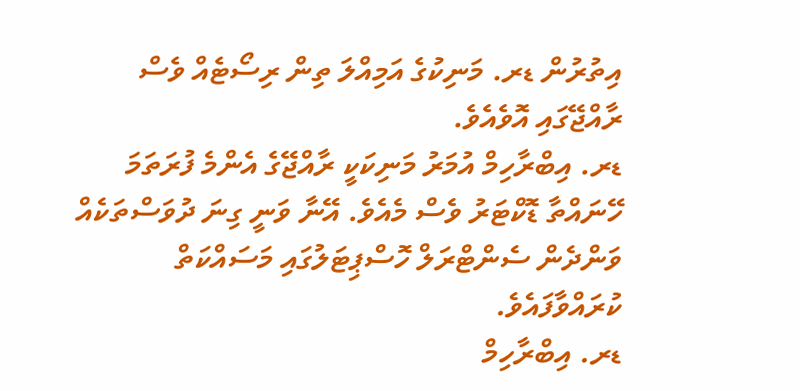އިތުރުން ޑރ. މަނިކުގެ އަމިއްލަ ތިން ރިސޯޓެއް ވެސް ރާއްޖޭގައި އޮވެއެވެ.
ޑރ. އިބްރާހިމް އުމަރު މަނިކަކީ ރާއްޖޭގެ އެންމެ ފުރަތަމަ ހޭނައްތާ ޑޮކްޓަރު ވެސް މެއެވެ. އޭނާ ވަނީ ގިނަ ދުވަސްތަކެއް ވަންދެން ސެންޓްރަލް ހޮސްޕިޓަލުގައި މަސައްކަތް ކުރައްވާފައެވެ.
ޑރ. އިބްރާހިމް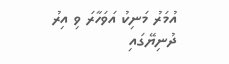އުމަރު މަނިކު އަވަހާރަ ވި އިރު ދުނިޔޭގައި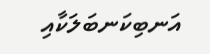އަނބިކަނބަލަކާއި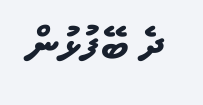ދެ ބޭފުޅުން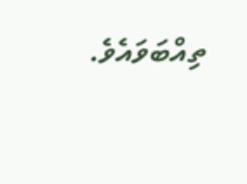ތިއްބަވައެވެ.